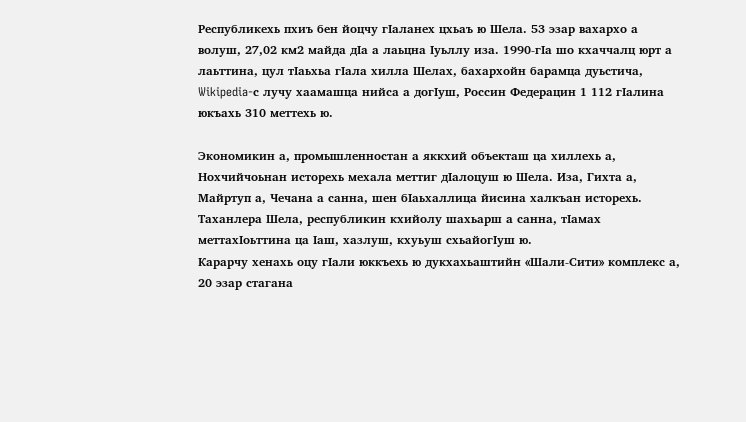Республикехь пхиъ бен йоцчу гIаланех цхьаъ ю Шела. 53 эзар вахархо а волуш, 27,02 км2 майда дIа а лаьцна Iуьллу иза. 1990-гIа шо кхаччалц юрт а лаьттина, цул тIаьхьа гIала хилла Шелах, бахархойн барамца дуьстича, Wikipedia-с лучу хаамашца нийса а догIуш, Россин Федерацин 1 112 гIалина юкъахь 310 меттехь ю.

Экономикин а, промышленностан а яккхий объекташ ца хиллехь а, Нохчийчоьнан исторехь мехала меттиг дIалоцуш ю Шела. Иза, Гихта а, Майртуп а, Чечана а санна, шен бIаьхаллица йисина халкъан исторехь.
Таханлера Шела, республикин кхийолу шахьарш а санна, тIамах меттахIоьттина ца Iаш, хазлуш, кхуьуш схьайогIуш ю.
Карарчу хенахь оцу гIали юккъехь ю дукхахьаштийн «Шали-Сити» комплекс а, 20 эзар стагана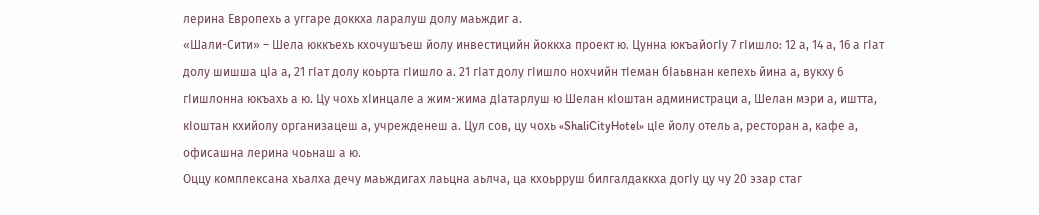лерина Европехь а уггаре доккха ларалуш долу маьждиг а.
«Шали-Сити» – Шела юккъехь кхочушъеш йолу инвестицийн йоккха проект ю. Цунна юкъайогIу 7 гIишло: 12 а, 14 а, 16 а гIат долу шишша цIа а, 21 гIат долу коьрта гIишло а. 21 гIат долу гIишло нохчийн тIеман бIаьвнан кепехь йина а, вукху 6 гIишлонна юкъахь а ю. Цу чохь хIинцале а жим-жима дIатарлуш ю Шелан кIоштан администраци а, Шелан мэри а, иштта, кIоштан кхийолу организацеш а, учрежденеш а. Цул сов, цу чохь «ShaliCityHotel» цIе йолу отель а, ресторан а, кафе а, офисашна лерина чоьнаш а ю.
Оццу комплексана хьалха дечу маьждигах лаьцна аьлча, ца кхоьрруш билгалдаккха догIу цу чу 20 эзар стаг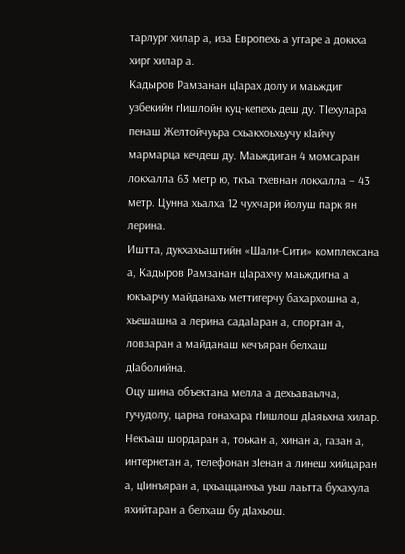тарлург хилар а, иза Европехь а уггаре а доккха хирг хилар а.
Кадыров Рамзанан цIарах долу и маьждиг узбекийн гIишлойн куц-кепехь деш ду. ТIехулара пенаш Желтойчуьра схьакхоьхьучу кIайчу мармарца кечдеш ду. Маьждиган 4 момсаран локхалла 63 метр ю, ткъа тхевнан локхалла – 43 метр. Цунна хьалха 12 чухчари йолуш парк ян лерина.
Иштта, дукхахьаштийн «Шали-Сити» комплексана а, Кадыров Рамзанан цIарахчу маьждигна а юкъарчу майданахь меттигерчу бахархошна а, хьешашна а лерина садаIаран а, спортан а, ловзаран а майданаш кечъяран белхаш дIаболийна.
Оцу шина объектана мелла а дехьаваьлча, гучудолу, царна гонахара гIишлош дIаяьхна хилар. Некъаш шордаран а, тоькан а, хинан а, газан а, интернетан а, телефонан зIенан а линеш хийцаран а, цIинъяран а, цхьаццанхьа уьш лаьтта бухахула яхийтаран а белхаш бу дIахьош.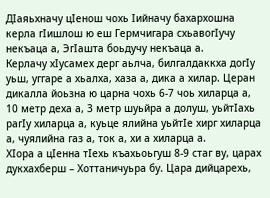ДIаяьхначу цIенош чохь Iийначу бахархошна керла гIишлош ю еш Гермчигара схьавогIучу некъаца а, ЭгIашта боьдучу некъаца а.
Керлачу хIусамех дерг аьлча, билгалдаккха догIу уьш, уггаре а хьалха, хаза а, дика а хилар. Церан дикалла йоьзна ю царна чохь 6-7 чоь хиларца а, 10 метр деха а, 3 метр шуьйра а долуш, уьйтIахь рагIу хиларца а, куьце ялийна уьйтIе хирг хиларца а, чуялийна газ а, ток а, хи а хиларца а.
ХIора а цIенна тIехь къахьоьгуш 8-9 стаг ву, царах дукхахберш – Хоттаничуьра бу. Цара дийцарехь,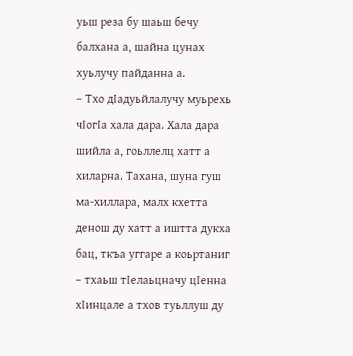уьш реза бу шаьш бечу балхана а, шайна цунах хуьлучу пайданна а.
– Тхо дIадуьйлалучу муьрехь чIогIа хала дара. Хала дара шийла а, гоьллелц хатт а хиларна. Тахана, шуна гуш ма-хиллара, малх кхетта денош ду хатт а иштта дукха бац, ткъа уггаре а коьртаниг – тхаьш тIелаьцначу цIенна хIинцале а тхов туьллуш ду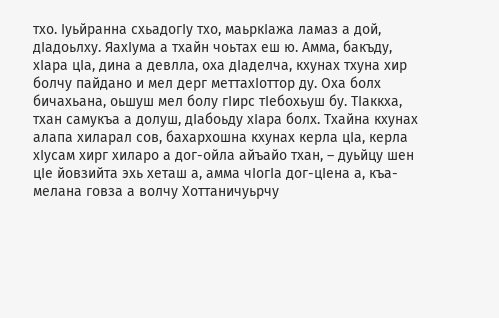тхо. Iуьйранна схьадогIу тхо, маьркIажа ламаз а дой, дIадоьлху. ЯахIума а тхайн чоьтах еш ю. Амма, бакъду, хIара цIа, дина а девлла, оха дIаделча, кхунах тхуна хир болчу пайдано и мел дерг меттахIоттор ду. Оха болх бичахьана, оьшуш мел болу гIирс тIебохьуш бу. ТIаккха, тхан самукъа а долуш, дIабоьду хIара болх. Тхайна кхунах алапа хиларал сов, бахархошна кхунах керла цIа, керла хIусам хирг хиларо а дог-ойла айъайо тхан, – дуьйцу шен цIе йовзийта эхь хеташ а, амма чIогIа дог-цIена а, къа- мелана говза а волчу Хоттаничуьрчу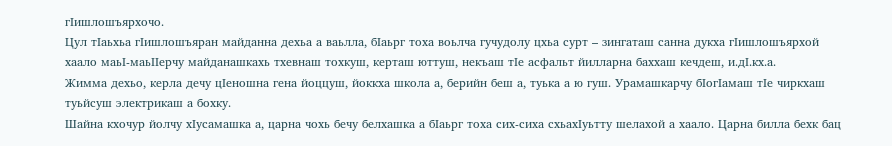гIишлошъярхочо.
Цул тIаьхьа гIишлошъяран майданна дехьа а ваьлла, бIаьрг тоха воьлча гучудолу цхьа сурт – зингаташ санна дукха гIишлошъярхой хаало маьI-маьIIерчу майданашкахь тхевнаш тохкуш, керташ юттуш, некъаш тIе асфальт йилларна баххаш кечдеш, и.дI.кх.а.
Жимма дехьо, керла дечу цIеношна гена йоццуш, йоккха школа а, берийн беш а, туька а ю гуш. Урамашкарчу бIогIамаш тIе чиркхаш туьйсуш электрикаш а бохку.
Шайна кхочур йолчу хIусамашка а, царна чохь бечу белхашка а бIаьрг тоха сих-сиха схьахIуьтту шелахой а хаало. Царна билла бехк бац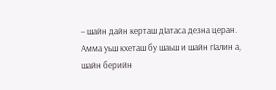– шайн дайн керташ дIатаса дезна церан. Амма уьш кхеташ бу шаьш и шайн гIалин а, шайн берийн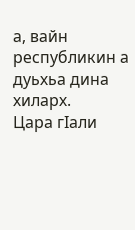а, вайн республикин а дуьхьа дина хиларх.
Цара гIали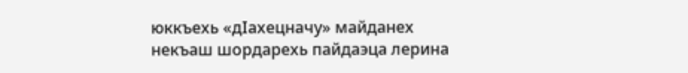юккъехь «дIахецначу» майданех некъаш шордарехь пайдаэца лерина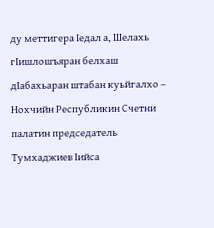ду меттигера Iедал а, Шелахь гIишлошъяран белхаш дIабахьаран штабан куьйгалхо – Нохчийн Республикин Счетни палатин председатель Тумхаджиев Iийса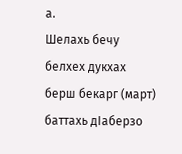а.
Шелахь бечу белхех дукхах берш бекарг (март) баттахь дIаберзо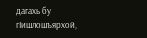дагахь бу гIишлошъярхой,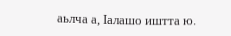аьлча а, Iалашо иштта ю.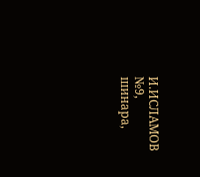И.ИСЛАМОВ
№9, шинара,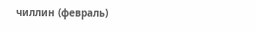чиллин (февраль)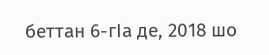беттан 6-гIа де, 2018 шо